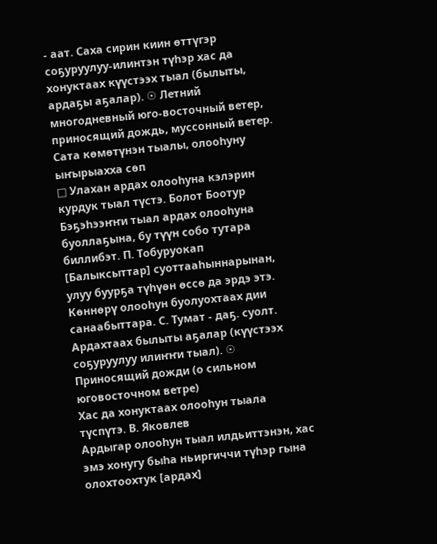- аат. Саха сирин киин өттүгэр соҕуруулуу-илинтэн түһэр хас да хонуктаах күүстээх тыал (былыты, ардаҕы аҕалар). ☉ Летний многодневный юго-восточный ветер, приносящий дождь, муссонный ветер. Сата көмөтүнэн тыалы, олооһуну ыҥырыахха сөп
□ Улахан ардах олооһуна кэлэрин курдук тыал түстэ. Болот Боотур
Бэҕэһээҥҥи тыал ардах олооһуна буоллаҕына, бу түүн собо тутара биллибэт. П. Тобуруокап
[Балыксыттар] суоттааһыннарынан, улуу буурҕа түһүөн өссө да эрдэ этэ. Көннөрү олооһун буолуохтаах дии санаабыттара. С. Тумат - даҕ. суолт. Ардахтаах былыты аҕалар (күүстээх соҕуруулуу илиҥҥи тыал). ☉ Приносящий дожди (о сильном юговосточном ветре)
Хас да хонуктаах олооһун тыала түспүтэ. В. Яковлев
Ардыгар олооһун тыал илдьиттэнэн, хас эмэ хонугу быһа ньиргиччи түһэр гына олохтоохтук [ардах]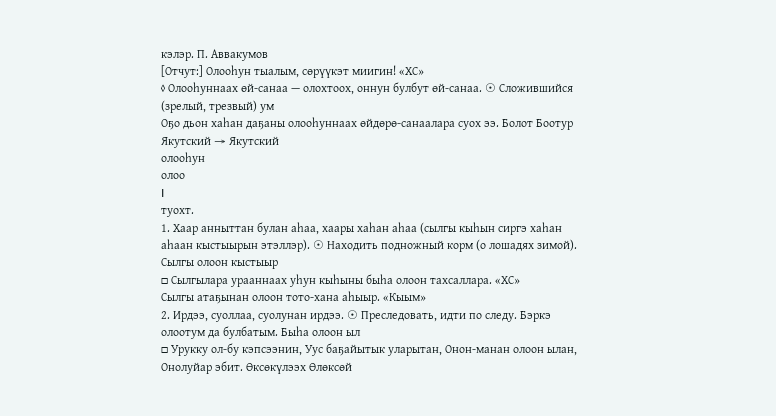кэлэр. П. Аввакумов
[Отчут:] Олооһун тыалым, сөрүүкэт миигин! «ХС»
◊ Олооһуннаах өй-санаа — олохтоох, оннун булбут өй-санаа. ☉ Сложившийся (зрелый, трезвый) ум
Оҕо дьон хаһан даҕаны олооһуннаах өйдөрө-санаалара суох ээ. Болот Боотур
Якутский → Якутский
олооһун
олоо
I
туохт.
1. Хаар анныттан булан аһаа, хаары хаһан аһаа (сылгы кыһын сиргэ хаһан аһаан кыстыырын этэллэр). ☉ Находить подножный корм (о лошадях зимой). Сылгы олоон кыстыыр
□ Сылгылара урааннаах уһун кыһыны быһа олоон тахсаллара. «ХС»
Сылгы атаҕынан олоон тото-хана аһыыр. «Кыым»
2. Ирдээ, суоллаа, суолунан ирдээ. ☉ Преследовать, идти по следу. Бэркэ олоотум да булбатым. Быһа олоон ыл
□ Урукку ол-бу кэпсээнин, Уус баҕайытык уларытан, Онон-манан олоон ылан, Онолуйар эбит. Өксөкүлээх Өлөксөй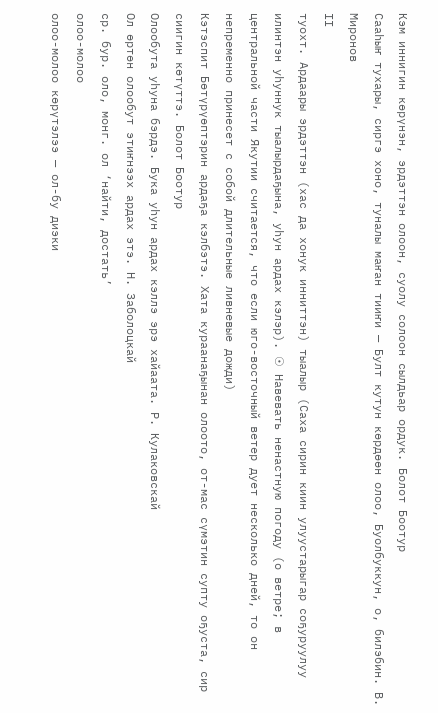Кэм иннигин көрүнэн, эрдэттэн олоон, суолу солоон сылдьар ордук. Болот Боотур
Сааһыҥ тухары, сиргэ хоно, туналы маҥан тииҥи — Булт кутун көрдөөн олоо, Буолбуккун, о, билэбин. В. Миронов
II
туохт. Ардаары эрдэттэн (хас да хонук инниттэн) тыалыр (Саха сирин киин улуустарыгар соҕуруулуу илинтэн уһуннук тыалырдаҕына, уһун ардах кэлэр). ☉ Навевать ненастную погоду (о ветре; в центральной части Якутии считается, что если юго-восточный ветер дует несколько дней, то он непременно принесет с собой длительные ливневые дожди)
Кэтэспит Бөтүрүөптэрин ардаҕа кэлбэтэ. Хата кураанаҕынан олоото, от-мас сүмэтин супту оҕуста, сир сиигин көтүттэ. Болот Боотур
Олообута уһуна бэрдэ. Бука уһун ардах кэллэ эрэ хайаата. Р. Кулаковскай
Ол өртөн олообут этиҥнээх ардах этэ. Н. Заболоцкай
ср. бур. оло, монг. ол ‘найти, достать’
олоо-молоо
олоо-молоо көрүтэлээ — ол-бу диэки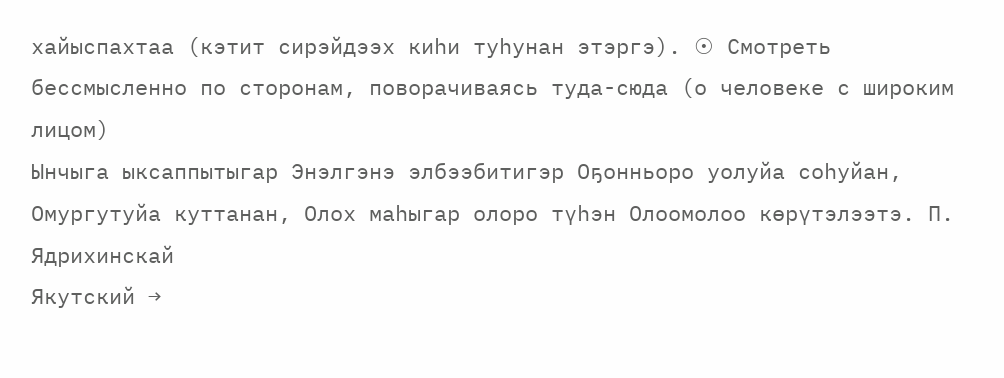хайыспахтаа (кэтит сирэйдээх киһи туһунан этэргэ). ☉ Смотреть бессмысленно по сторонам, поворачиваясь туда-сюда (о человеке с широким лицом)
Ынчыга ыксаппытыгар Энэлгэнэ элбээбитигэр Оҕонньоро уолуйа соһуйан, Омургутуйа куттанан, Олох маһыгар олоро түһэн Олоомолоо көрүтэлээтэ. П. Ядрихинскай
Якутский →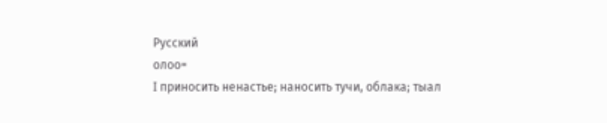Русский
олоо=
I приносить ненастье; наносить тучи, облака; тыал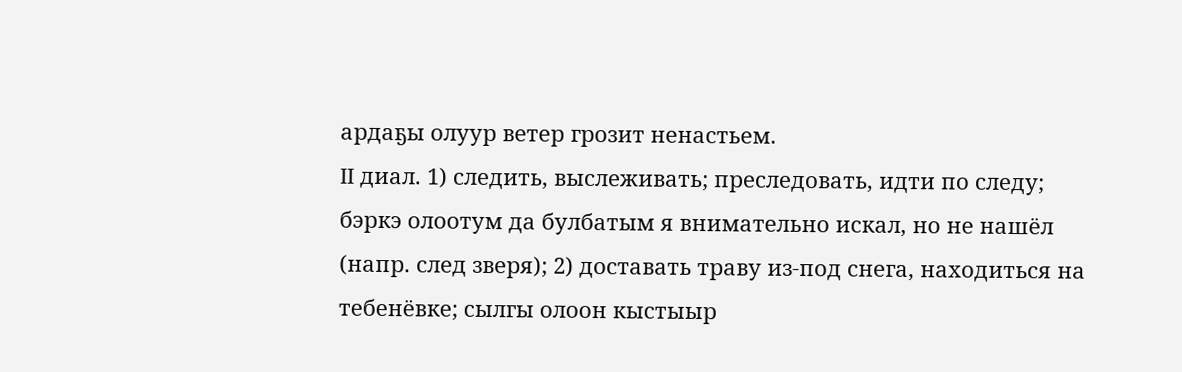ардаҕы олуур ветер грозит ненастьем.
II диал. 1) следить, выслеживать; преследовать, идти по следу; бэркэ олоотум да булбатым я внимательно искал, но не нашёл (напр. след зверя); 2) доставать траву из-под снега, находиться на тебенёвке; сылгы олоон кыстыыр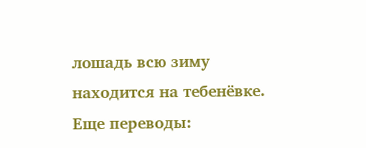лошадь всю зиму находится на тебенёвке.
Еще переводы: